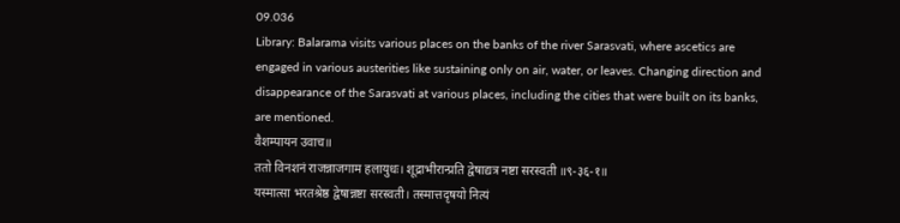09.036
Library: Balarama visits various places on the banks of the river Sarasvati, where ascetics are engaged in various austerities like sustaining only on air, water, or leaves. Changing direction and disappearance of the Sarasvati at various places, including the cities that were built on its banks, are mentioned.
वैशम्पायन उवाच॥
ततो विनशनं राजन्नाजगाम हलायुधः। शूद्राभीरान्प्रति द्वेषाद्यत्र नष्टा सरस्वती ॥९-३६-१॥
यस्मात्सा भरतश्रेष्ठ द्वेषान्नष्टा सरस्वती। तस्मात्तदृषयो नित्यं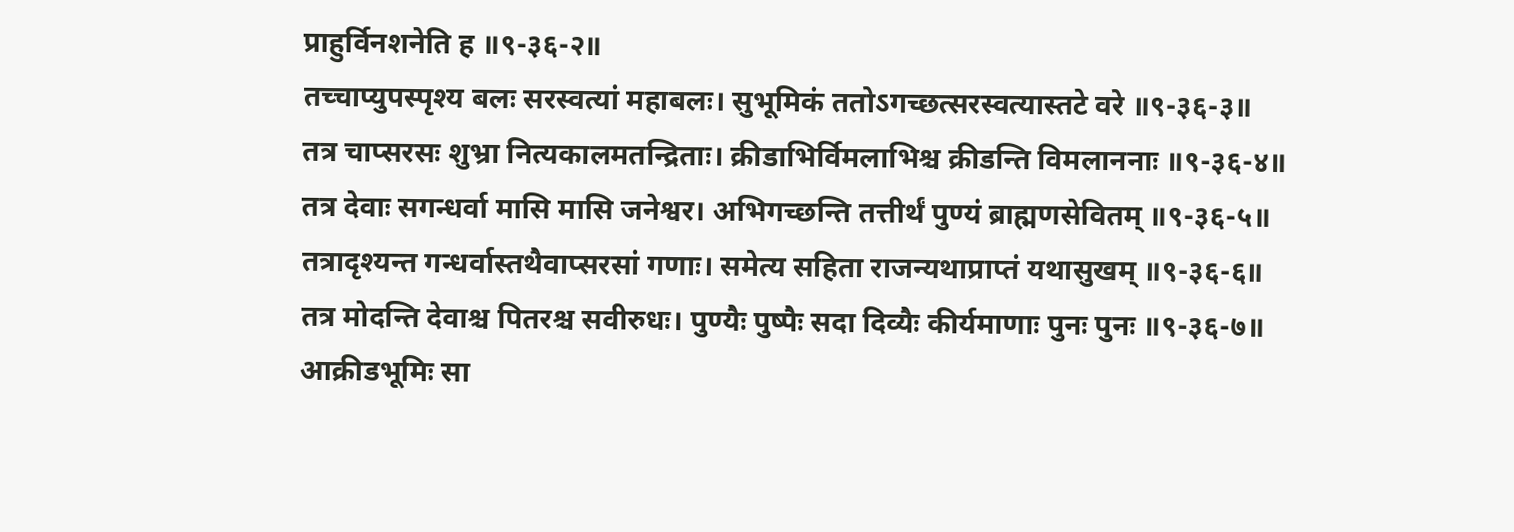प्राहुर्विनशनेति ह ॥९-३६-२॥
तच्चाप्युपस्पृश्य बलः सरस्वत्यां महाबलः। सुभूमिकं ततोऽगच्छत्सरस्वत्यास्तटे वरे ॥९-३६-३॥
तत्र चाप्सरसः शुभ्रा नित्यकालमतन्द्रिताः। क्रीडाभिर्विमलाभिश्च क्रीडन्ति विमलाननाः ॥९-३६-४॥
तत्र देवाः सगन्धर्वा मासि मासि जनेश्वर। अभिगच्छन्ति तत्तीर्थं पुण्यं ब्राह्मणसेवितम् ॥९-३६-५॥
तत्रादृश्यन्त गन्धर्वास्तथैवाप्सरसां गणाः। समेत्य सहिता राजन्यथाप्राप्तं यथासुखम् ॥९-३६-६॥
तत्र मोदन्ति देवाश्च पितरश्च सवीरुधः। पुण्यैः पुष्पैः सदा दिव्यैः कीर्यमाणाः पुनः पुनः ॥९-३६-७॥
आक्रीडभूमिः सा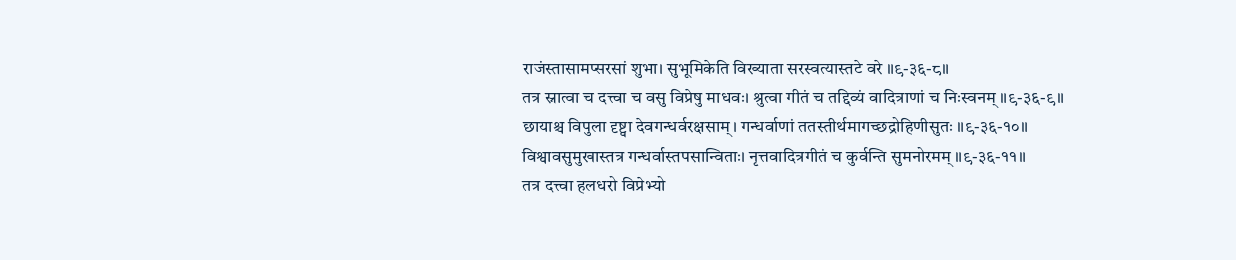राजंस्तासामप्सरसां शुभा। सुभूमिकेति विख्याता सरस्वत्यास्तटे वरे ॥९-३६-८॥
तत्र स्नात्वा च दत्त्वा च वसु विप्रेषु माधवः। श्रुत्वा गीतं च तद्दिव्यं वादित्राणां च निःस्वनम् ॥९-३६-९॥
छायाश्च विपुला दृष्ट्वा देवगन्धर्वरक्षसाम्। गन्धर्वाणां ततस्तीर्थमागच्छद्रोहिणीसुतः ॥९-३६-१०॥
विश्वावसुमुखास्तत्र गन्धर्वास्तपसान्विताः। नृत्तवादित्रगीतं च कुर्वन्ति सुमनोरमम् ॥९-३६-११॥
तत्र दत्त्वा हलधरो विप्रेभ्यो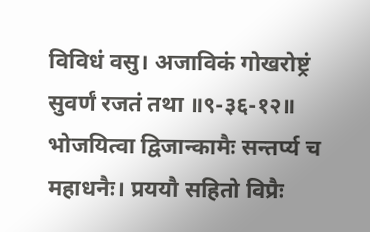विविधं वसु। अजाविकं गोखरोष्ट्रं सुवर्णं रजतं तथा ॥९-३६-१२॥
भोजयित्वा द्विजान्कामैः सन्तर्प्य च महाधनैः। प्रययौ सहितो विप्रैः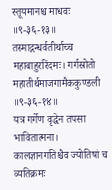स्तूयमानश्च माधवः ॥९-३६-१३॥
तस्माद्गन्धर्वतीर्थाच्च महाबाहुररिंदमः। गर्गस्रोतो महातीर्थमाजगामैककुण्डली ॥९-३६-१४॥
यत्र गर्गेण वृद्धेन तपसा भावितात्मना। कालज्ञानगतिश्चैव ज्योतिषां च व्यतिक्रमः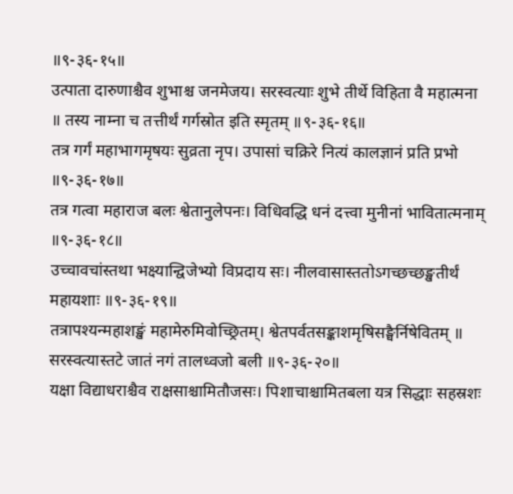॥९-३६-१५॥
उत्पाता दारुणाश्चैव शुभाश्च जनमेजय। सरस्वत्याः शुभे तीर्थे विहिता वै महात्मना ॥ तस्य नाम्ना च तत्तीर्थं गर्गस्रोत इति स्मृतम् ॥९-३६-१६॥
तत्र गर्गं महाभागमृषयः सुव्रता नृप। उपासां चक्रिरे नित्यं कालज्ञानं प्रति प्रभो ॥९-३६-१७॥
तत्र गत्वा महाराज बलः श्वेतानुलेपनः। विधिवद्धि धनं दत्त्वा मुनीनां भावितात्मनाम् ॥९-३६-१८॥
उच्चावचांस्तथा भक्ष्यान्द्विजेभ्यो विप्रदाय सः। नीलवासास्ततोऽगच्छच्छङ्खतीर्थं महायशाः ॥९-३६-१९॥
तत्रापश्यन्महाशङ्खं महामेरुमिवोच्छ्रितम्। श्वेतपर्वतसङ्काशमृषिसङ्घैर्निषेवितम् ॥ सरस्वत्यास्तटे जातं नगं तालध्वजो बली ॥९-३६-२०॥
यक्षा विद्याधराश्चैव राक्षसाश्चामितौजसः। पिशाचाश्चामितबला यत्र सिद्धाः सहस्रशः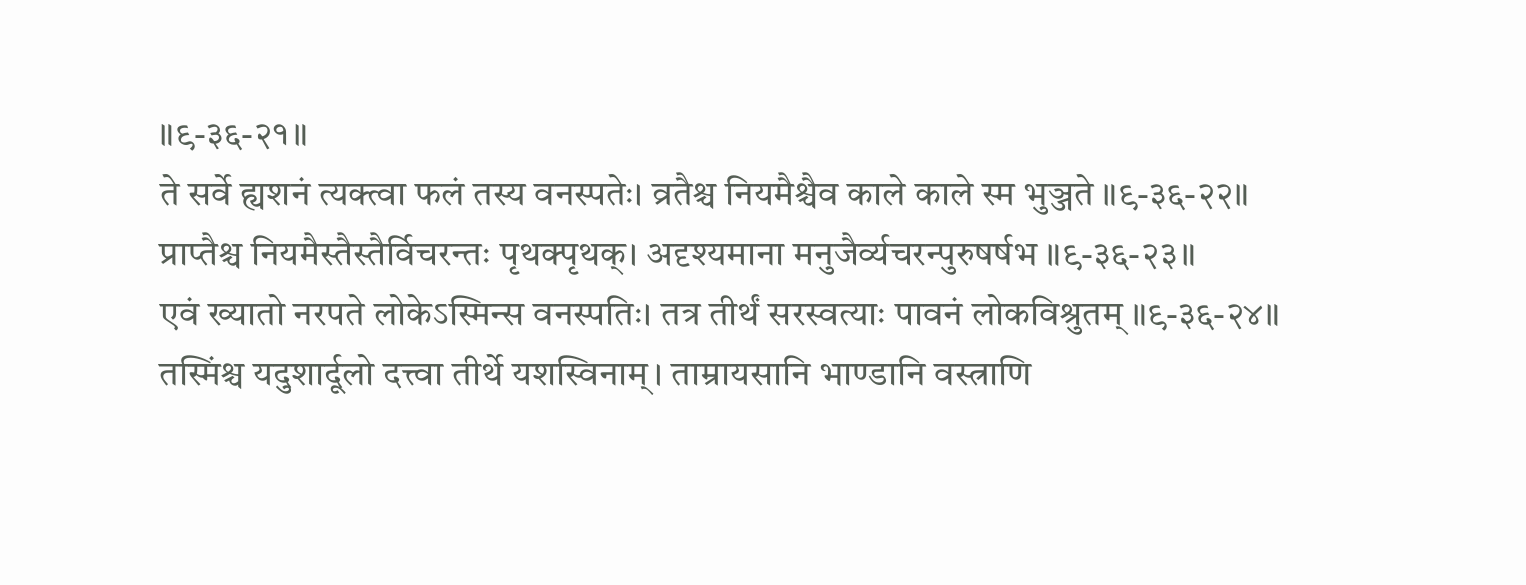॥९-३६-२१॥
ते सर्वे ह्यशनं त्यक्त्वा फलं तस्य वनस्पतेः। व्रतैश्च नियमैश्चैव काले काले स्म भुञ्जते ॥९-३६-२२॥
प्राप्तैश्च नियमैस्तैस्तैर्विचरन्तः पृथक्पृथक्। अदृश्यमाना मनुजैर्व्यचरन्पुरुषर्षभ ॥९-३६-२३॥
एवं ख्यातो नरपते लोकेऽस्मिन्स वनस्पतिः। तत्र तीर्थं सरस्वत्याः पावनं लोकविश्रुतम् ॥९-३६-२४॥
तस्मिंश्च यदुशार्दूलो दत्त्वा तीर्थे यशस्विनाम्। ताम्रायसानि भाण्डानि वस्त्राणि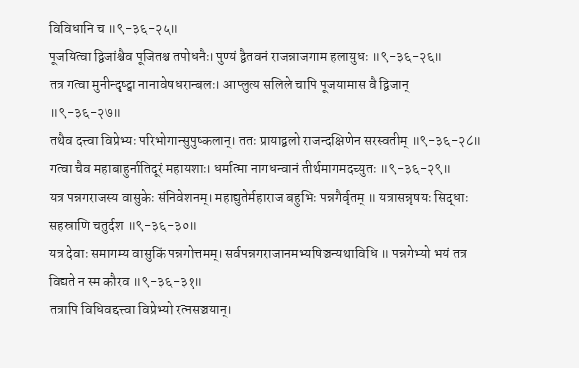विविधानि च ॥९-३६-२५॥
पूजयित्वा द्विजांश्चैव पूजितश्च तपोधनैः। पुण्यं द्वैतवनं राजन्नाजगाम हलायुधः ॥९-३६-२६॥
तत्र गत्वा मुनीन्दृष्ट्वा नानावेषधरान्बलः। आप्लुत्य सलिले चापि पूजयामास वै द्विजान् ॥९-३६-२७॥
तथैव दत्त्वा विप्रेभ्यः परिभोगान्सुपुष्कलान्। ततः प्रायाद्बलो राजन्दक्षिणेन सरस्वतीम् ॥९-३६-२८॥
गत्वा चैव महाबाहुर्नातिदूरं महायशाः। धर्मात्मा नागधन्वानं तीर्थमागमदच्युतः ॥९-३६-२९॥
यत्र पन्नगराजस्य वासुकेः संनिवेशनम्। महाद्युतेर्महाराज बहुभिः पन्नगैर्वृतम् ॥ यत्रासन्नृषयः सिद्धाः सहस्राणि चतुर्दश ॥९-३६-३०॥
यत्र देवाः समागम्य वासुकिं पन्नगोत्तमम्। सर्वपन्नगराजानमभ्यषिञ्चन्यथाविधि ॥ पन्नगेभ्यो भयं तत्र विद्यते न स्म कौरव ॥९-३६-३१॥
तत्रापि विधिवद्दत्त्वा विप्रेभ्यो रत्नसञ्चयान्।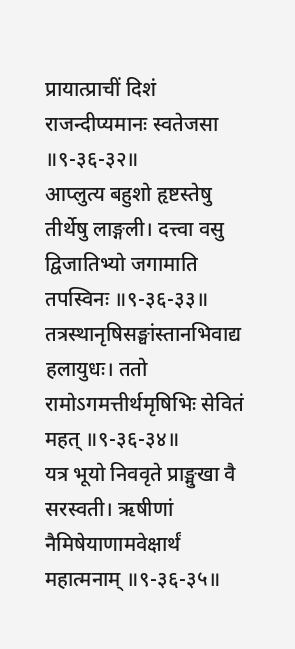प्रायात्प्राचीं दिशं राजन्दीप्यमानः स्वतेजसा ॥९-३६-३२॥
आप्लुत्य बहुशो हृष्टस्तेषु तीर्थेषु लाङ्गली। दत्त्वा वसु द्विजातिभ्यो जगामाति तपस्विनः ॥९-३६-३३॥
तत्रस्थानृषिसङ्घांस्तानभिवाद्य हलायुधः। ततो रामोऽगमत्तीर्थमृषिभिः सेवितं महत् ॥९-३६-३४॥
यत्र भूयो निववृते प्राङ्मुखा वै सरस्वती। ऋषीणां नैमिषेयाणामवेक्षार्थं महात्मनाम् ॥९-३६-३५॥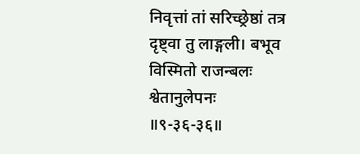निवृत्तां तां सरिच्छ्रेष्ठां तत्र दृष्ट्वा तु लाङ्गली। बभूव विस्मितो राजन्बलः श्वेतानुलेपनः ॥९-३६-३६॥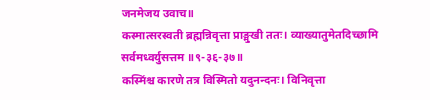जनमेजय उवाच॥
कस्मात्सरस्वती ब्रह्मन्निवृत्ता प्राङ्मुखी ततः। व्याख्यातुमेतदिच्छामि सर्वमध्वर्युसत्तम ॥९-३६-३७॥
कस्मिंश्च कारणे तत्र विस्मितो यदुनन्दनः। विनिवृत्ता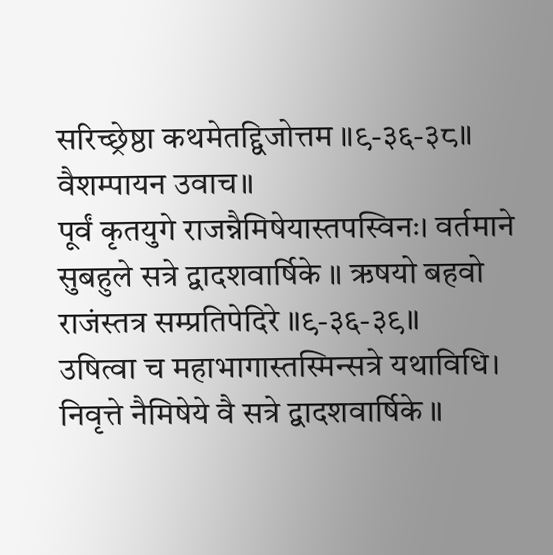सरिच्छ्रेष्ठा कथमेतद्द्विजोत्तम ॥९-३६-३८॥
वैशम्पायन उवाच॥
पूर्वं कृतयुगे राजन्नैमिषेयास्तपस्विनः। वर्तमाने सुबहुले सत्रे द्वादशवार्षिके ॥ ऋषयो बहवो राजंस्तत्र सम्प्रतिपेदिरे ॥९-३६-३९॥
उषित्वा च महाभागास्तस्मिन्सत्रे यथाविधि। निवृत्ते नैमिषेये वै सत्रे द्वादशवार्षिके ॥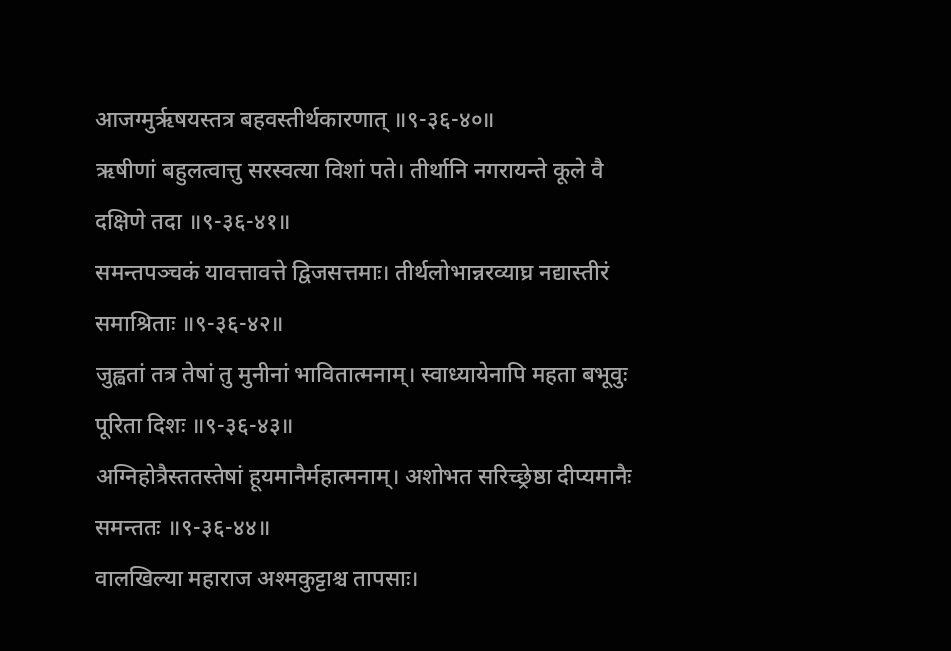आजग्मुरृषयस्तत्र बहवस्तीर्थकारणात् ॥९-३६-४०॥
ऋषीणां बहुलत्वात्तु सरस्वत्या विशां पते। तीर्थानि नगरायन्ते कूले वै दक्षिणे तदा ॥९-३६-४१॥
समन्तपञ्चकं यावत्तावत्ते द्विजसत्तमाः। तीर्थलोभान्नरव्याघ्र नद्यास्तीरं समाश्रिताः ॥९-३६-४२॥
जुह्वतां तत्र तेषां तु मुनीनां भावितात्मनाम्। स्वाध्यायेनापि महता बभूवुः पूरिता दिशः ॥९-३६-४३॥
अग्निहोत्रैस्ततस्तेषां हूयमानैर्महात्मनाम्। अशोभत सरिच्छ्रेष्ठा दीप्यमानैः समन्ततः ॥९-३६-४४॥
वालखिल्या महाराज अश्मकुट्टाश्च तापसाः।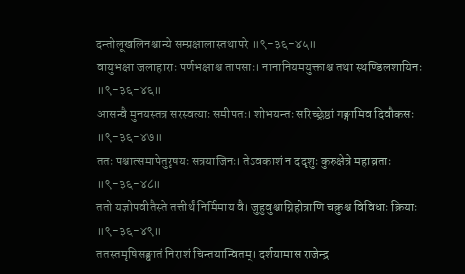दन्तोलूखलिनश्चान्ये सम्प्रक्षालास्तथापरे ॥९-३६-४५॥
वायुभक्षा जलाहाराः पर्णभक्षाश्च तापसाः। नानानियमयुक्ताश्च तथा स्थण्डिलशायिनः ॥९-३६-४६॥
आसन्वै मुनयस्तत्र सरस्वत्याः समीपतः। शोभयन्तः सरिच्छ्रेष्ठां गङ्गामिव दिवौकसः ॥९-३६-४७॥
ततः पश्चात्समापेतुरृषयः सत्रयाजिनः। तेऽवकाशं न ददृशुः कुरुक्षेत्रे महाव्रताः ॥९-३६-४८॥
ततो यज्ञोपवीतैस्ते तत्तीर्थं निर्मिमाय वै। जुहुवुश्चाग्निहोत्राणि चक्रुश्च विविधाः क्रियाः ॥९-३६-४९॥
ततस्तमृषिसङ्घातं निराशं चिन्तयान्वितम्। दर्शयामास राजेन्द्र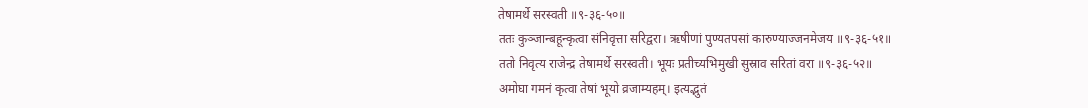तेषामर्थे सरस्वती ॥९-३६-५०॥
ततः कुञ्जान्बहून्कृत्वा संनिवृत्ता सरिद्वरा। ऋषीणां पुण्यतपसां कारुण्याज्जनमेजय ॥९-३६-५१॥
ततो निवृत्य राजेन्द्र तेषामर्थे सरस्वती। भूयः प्रतीच्यभिमुखी सुस्राव सरितां वरा ॥९-३६-५२॥
अमोघा गमनं कृत्वा तेषां भूयो व्रजाम्यहम्। इत्यद्भुतं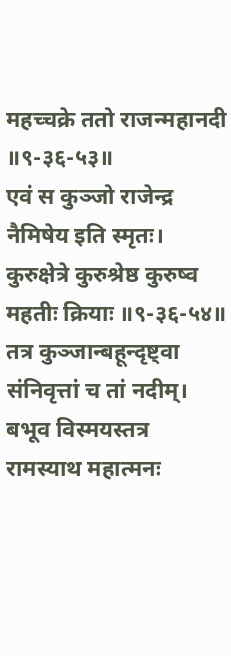महच्चक्रे ततो राजन्महानदी ॥९-३६-५३॥
एवं स कुञ्जो राजेन्द्र नैमिषेय इति स्मृतः। कुरुक्षेत्रे कुरुश्रेष्ठ कुरुष्व महतीः क्रियाः ॥९-३६-५४॥
तत्र कुञ्जान्बहून्दृष्ट्वा संनिवृत्तां च तां नदीम्। बभूव विस्मयस्तत्र रामस्याथ महात्मनः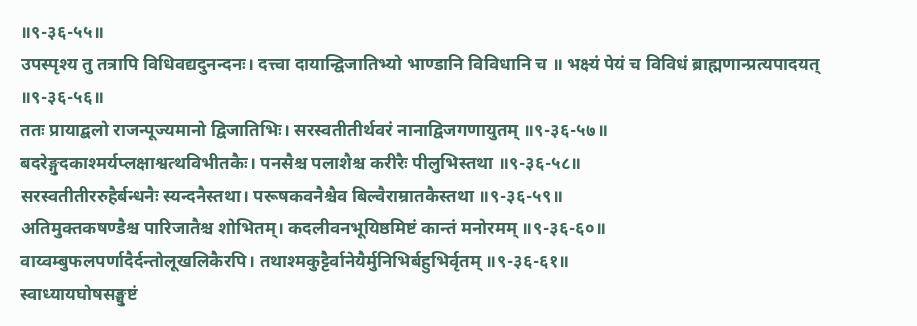॥९-३६-५५॥
उपस्पृश्य तु तत्रापि विधिवद्यदुनन्दनः। दत्त्वा दायान्द्विजातिभ्यो भाण्डानि विविधानि च ॥ भक्ष्यं पेयं च विविधं ब्राह्मणान्प्रत्यपादयत् ॥९-३६-५६॥
ततः प्रायाद्बलो राजन्पूज्यमानो द्विजातिभिः। सरस्वतीतीर्थवरं नानाद्विजगणायुतम् ॥९-३६-५७॥
बदरेङ्गुदकाश्मर्यप्लक्षाश्वत्थविभीतकैः। पनसैश्च पलाशैश्च करीरैः पीलुभिस्तथा ॥९-३६-५८॥
सरस्वतीतीररुहैर्बन्धनैः स्यन्दनैस्तथा। परूषकवनैश्चैव बिल्वैराम्रातकैस्तथा ॥९-३६-५९॥
अतिमुक्तकषण्डैश्च पारिजातैश्च शोभितम्। कदलीवनभूयिष्ठमिष्टं कान्तं मनोरमम् ॥९-३६-६०॥
वाय्वम्बुफलपर्णादैर्दन्तोलूखलिकैरपि। तथाश्मकुट्टैर्वानेयैर्मुनिभिर्बहुभिर्वृतम् ॥९-३६-६१॥
स्वाध्यायघोषसङ्घुष्टं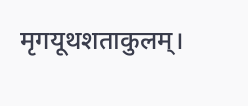मृगयूथशताकुलम्।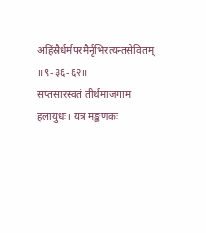अहिंस्रैर्धर्मपरमैर्नृभिरत्यन्तसेवितम् ॥९-३६-६२॥
सप्तसारस्वतं तीर्थमाजगाम हलायुधः। यत्र मङ्कणकः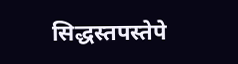सिद्धस्तपस्तेपे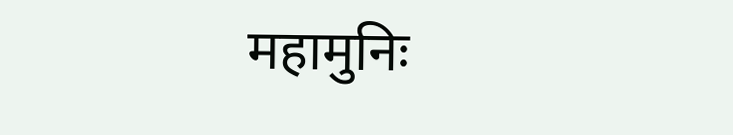महामुनिः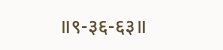॥९-३६-६३॥